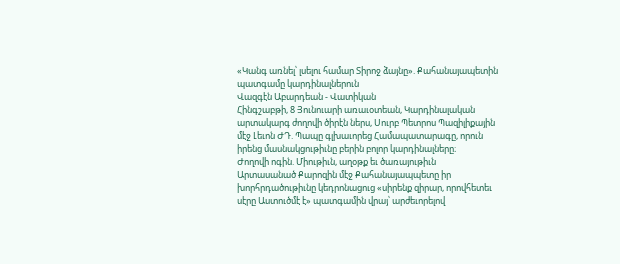«Կանգ առնել՝ լսելու համար Տիրոջ ձայնը». Քահանայապետին պատգամը կարդինալներուն
Վազգէն Աբարդեան - Վատիկան
Հինգշաբթի, 8 Յունուարի առաւօտեան, Կարդինալական արտակարգ ժողովի ծիրէն ներս, Սուրբ Պետրոս Պազիլիքային մէջ Լեւոն ԺԴ. Պապը գլխաւորեց Համապատարագը, որուն իրենց մասնակցութիւնը բերին բոլոր կարդինալները։
Ժողովի ոգին. Միութիւն, աղօթք եւ ծառայութիւն
Արտասանած Քարոզին մէջ Քահանայապպետը իր խորհրդածութիւնը կեդրոնացուց «սիրենք զիրար, որովհետեւ սէրը Աստուծմէ է» պատգամին վրայ՝ արժեւորելով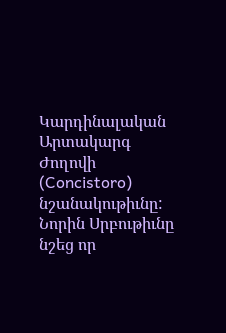Կարդինալական Արտակարգ Ժողովի (Concistoro) նշանակութիւնը: Նորին Սրբութիւնը նշեց որ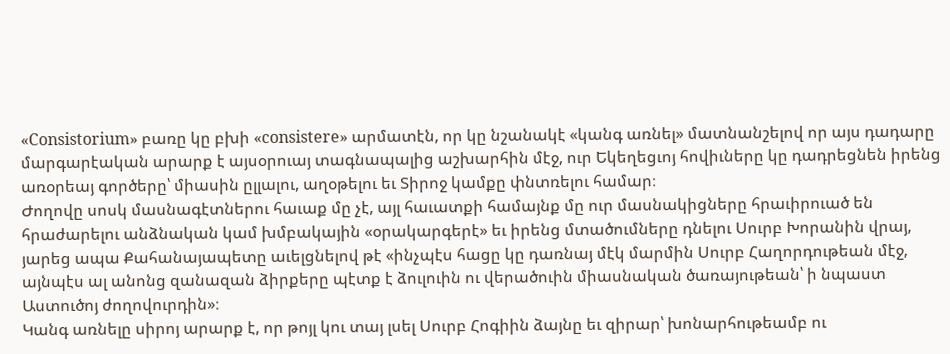«Consistorium» բառը կը բխի «consistere» արմատէն, որ կը նշանակէ «կանգ առնել» մատնանշելով որ այս դադարը մարգարէական արարք է այսօրուայ տագնապալից աշխարհին մէջ, ուր Եկեղեցւոյ հովիւները կը դադրեցնեն իրենց առօրեայ գործերը՝ միասին ըլլալու, աղօթելու եւ Տիրոջ կամքը փնտռելու համար։
Ժողովը սոսկ մասնագէտներու հաւաք մը չէ, այլ հաւատքի համայնք մը ուր մասնակիցները հրաւիրուած են հրաժարելու անձնական կամ խմբակային «օրակարգերէ» եւ իրենց մտածումները դնելու Սուրբ Խորանին վրայ, յարեց ապա Քահանայապետը աւելցնելով թէ «ինչպէս հացը կը դառնայ մէկ մարմին Սուրբ Հաղորդութեան մէջ, այնպէս ալ անոնց զանազան ձիրքերը պէտք է ձուլուին ու վերածուին միասնական ծառայութեան՝ ի նպաստ Աստուծոյ ժողովուրդին»։
Կանգ առնելը սիրոյ արարք է, որ թոյլ կու տայ լսել Սուրբ Հոգիին ձայնը եւ զիրար՝ խոնարհութեամբ ու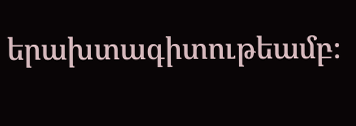երախտագիտութեամբ։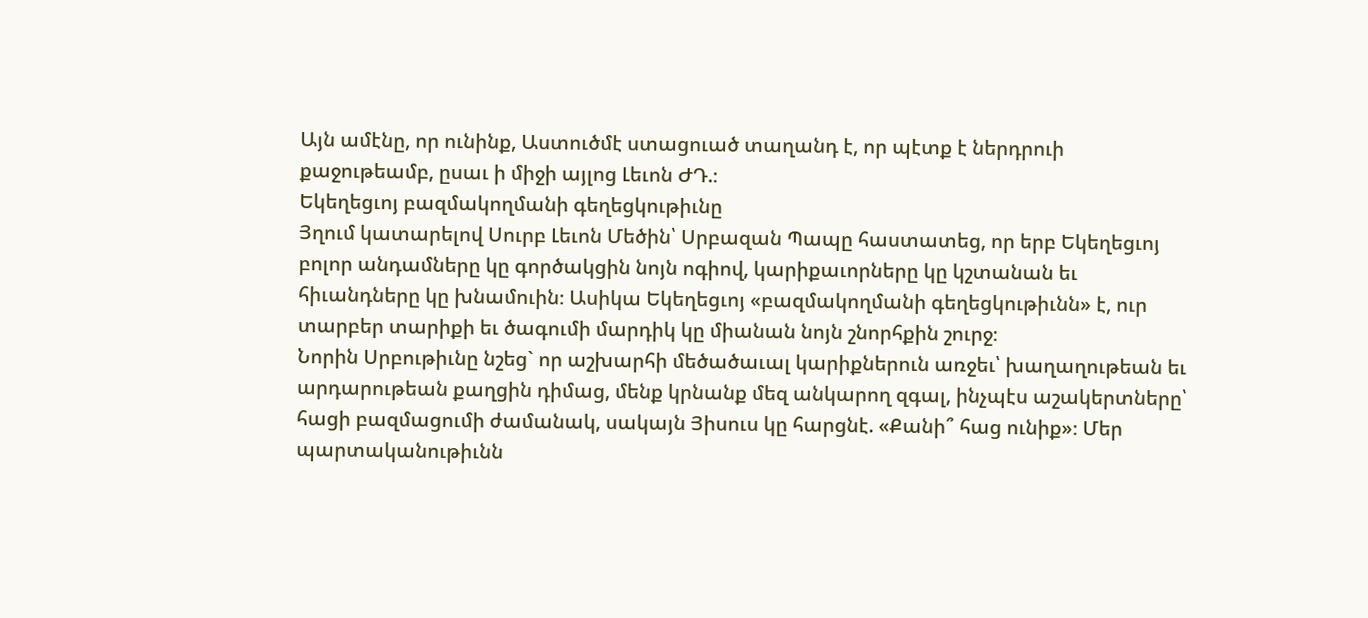Այն ամէնը, որ ունինք, Աստուծմէ ստացուած տաղանդ է, որ պէտք է ներդրուի քաջութեամբ, ըսաւ ի միջի այլոց Լեւոն ԺԴ.։
Եկեղեցւոյ բազմակողմանի գեղեցկութիւնը
Յղում կատարելով Սուրբ Լեւոն Մեծին՝ Սրբազան Պապը հաստատեց, որ երբ Եկեղեցւոյ բոլոր անդամները կը գործակցին նոյն ոգիով, կարիքաւորները կը կշտանան եւ հիւանդները կը խնամուին։ Ասիկա Եկեղեցւոյ «բազմակողմանի գեղեցկութիւնն» է, ուր տարբեր տարիքի եւ ծագումի մարդիկ կը միանան նոյն շնորհքին շուրջ։
Նորին Սրբութիւնը նշեց` որ աշխարհի մեծածաւալ կարիքներուն առջեւ՝ խաղաղութեան եւ արդարութեան քաղցին դիմաց, մենք կրնանք մեզ անկարող զգալ, ինչպէս աշակերտները՝ հացի բազմացումի ժամանակ, սակայն Յիսուս կը հարցնէ. «Քանի՞ հաց ունիք»։ Մեր պարտականութիւնն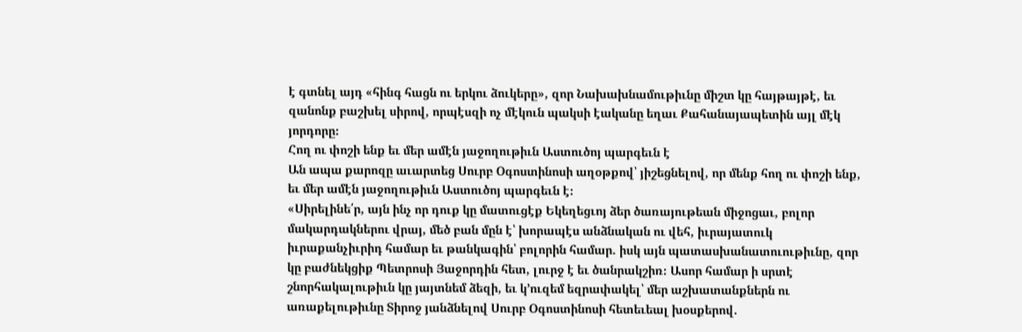է գտնել այդ «հինգ հացն ու երկու ձուկերը», զոր Նախախնամութիւնը միշտ կը հայթայթէ, եւ զանոնք բաշխել սիրով, որպէսզի ոչ մէկուն պակսի էականը եղաւ Քահանայապետին այլ մէկ յորդորը։
Հող ու փոշի ենք եւ մեր ամէն յաջողութիւն Աստուծոյ պարգեւն է
Ան ապա քարոզը աւարտեց Սուրբ Օգոստինոսի աղօթքով՝ յիշեցնելով, որ մենք հող ու փոշի ենք, եւ մեր ամէն յաջողութիւն Աստուծոյ պարգեւն է։
«Սիրելինե՛ր, այն ինչ որ դուք կը մատուցէք Եկեղեցւոյ ձեր ծառայութեան միջոցաւ, բոլոր մակարդակներու վրայ, մեծ բան մըն է՝ խորապէս անձնական ու վեհ, իւրայատուկ իւրաքանչիւրիդ համար եւ թանկագին՝ բոլորին համար. իսկ այն պատասխանատուութիւնը, զոր կը բաժնեկցիք Պետրոսի Յաջորդին հետ, լուրջ է եւ ծանրակշիռ։ Ասոր համար ի սրտէ շնորհակալութիւն կը յայտնեմ ձեզի, եւ կ’ուզեմ եզրափակել՝ մեր աշխատանքներն ու առաքելութիւնը Տիրոջ յանձնելով Սուրբ Օգոստինոսի հետեւեալ խօսքերով.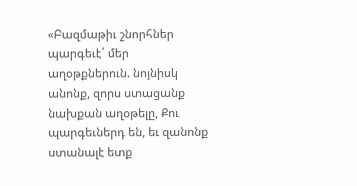«Բազմաթիւ շնորհներ պարգեւէ՛ մեր աղօթքներուն. նոյնիսկ անոնք, զորս ստացանք նախքան աղօթելը, Քու պարգեւներդ են, եւ զանոնք ստանալէ ետք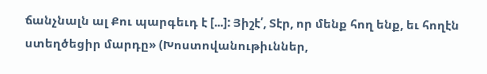ճանչնալն ալ Քու պարգեւդ է [...]: Յիշէ՛, Տէր, որ մենք հող ենք, եւ հողէն ստեղծեցիր մարդը» (Խոստովանութիւններ,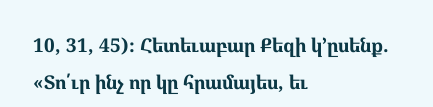10, 31, 45)։ Հետեւաբար Քեզի կ’ըսենք. «Տո՛ւր ինչ որ կը հրամայես, եւ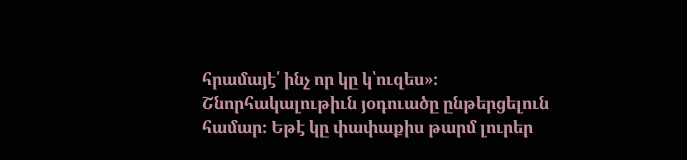հրամայէ՛ ինչ որ կը կ՝ուզես»։
Շնորհակալութիւն յօդուածը ընթերցելուն համար։ Եթէ կը փափաքիս թարմ լուրեր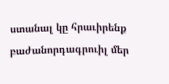ստանալ կը հրաւիրենք բաժանորդագրուիլ մեր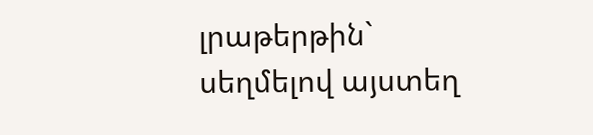լրաթերթին` սեղմելով այստեղ